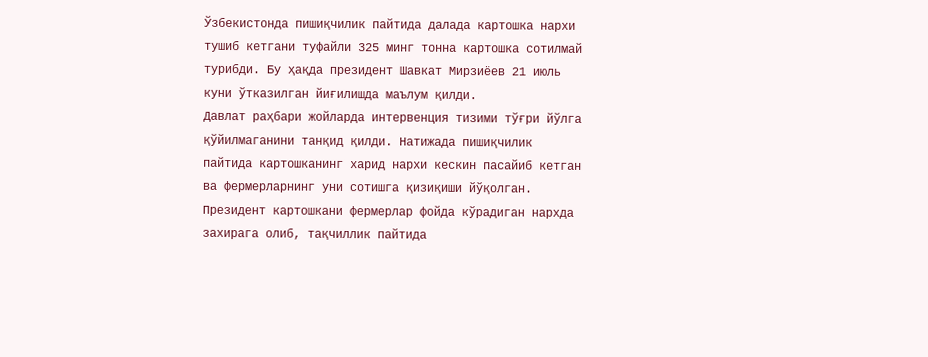Ўзбекистонда пишиқчилик пайтида далада картошка нархи тушиб кетгани туфайли 325 минг тонна картошка сотилмай турибди. Бу ҳақда президент Шавкат Мирзиёев 21 июль куни ўтказилган йиғилишда маълум қилди.
Давлат раҳбари жойларда интервенция тизими тўғри йўлга қўйилмаганини танқид қилди. Натижада пишиқчилик пайтида картошканинг харид нархи кескин пасайиб кетган ва фермерларнинг уни сотишга қизиқиши йўқолган.
Президент картошкани фермерлар фойда кўрадиган нархда захирага олиб, тақчиллик пайтида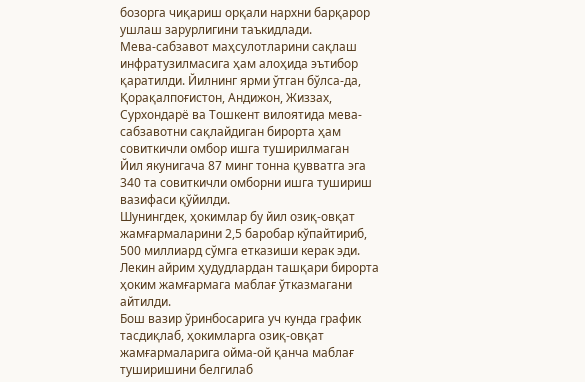бозорга чиқариш орқали нархни барқарор ушлаш зарурлигини таъкидлади.
Мева-сабзавот маҳсулотларини сақлаш инфратузилмасига ҳам алоҳида эътибор қаратилди. Йилнинг ярми ўтган бўлса-да, Қорақалпоғистон, Андижон, Жиззах, Сурхондарё ва Тошкент вилоятида мева-сабзавотни сақлайдиган бирорта ҳам совиткичли омбор ишга туширилмаган
Йил якунигача 87 минг тонна қувватга эга 340 та совиткичли омборни ишга тушириш вазифаси қўйилди.
Шунингдек, ҳокимлар бу йил озиқ-овқат жамғармаларини 2,5 баробар кўпайтириб, 500 миллиард сўмга етказиши керак эди. Лекин айрим ҳудудлардан ташқари бирорта ҳоким жамғармага маблағ ўтказмагани айтилди.
Бош вазир ўринбосарига уч кунда график тасдиқлаб, ҳокимларга озиқ-овқат жамғармаларига ойма-ой қанча маблағ туширишини белгилаб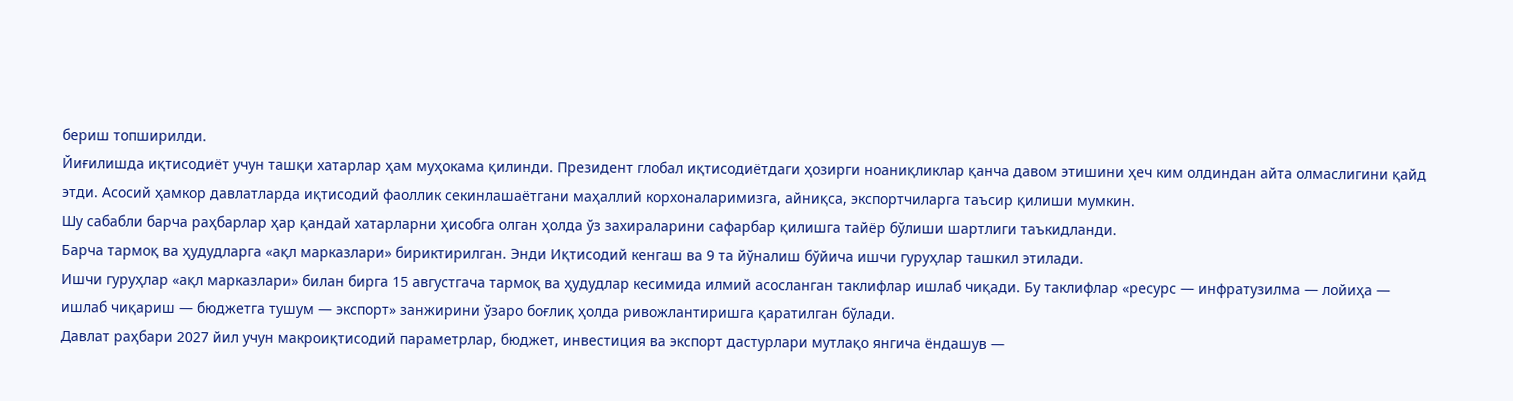бериш топширилди.
Йиғилишда иқтисодиёт учун ташқи хатарлар ҳам муҳокама қилинди. Президент глобал иқтисодиётдаги ҳозирги ноаниқликлар қанча давом этишини ҳеч ким олдиндан айта олмаслигини қайд этди. Асосий ҳамкор давлатларда иқтисодий фаоллик секинлашаётгани маҳаллий корхоналаримизга, айниқса, экспортчиларга таъсир қилиши мумкин.
Шу сабабли барча раҳбарлар ҳар қандай хатарларни ҳисобга олган ҳолда ўз захираларини сафарбар қилишга тайёр бўлиши шартлиги таъкидланди.
Барча тармоқ ва ҳудудларга «ақл марказлари» бириктирилган. Энди Иқтисодий кенгаш ва 9 та йўналиш бўйича ишчи гуруҳлар ташкил этилади.
Ишчи гуруҳлар «ақл марказлари» билан бирга 15 августгача тармоқ ва ҳудудлар кесимида илмий асосланган таклифлар ишлаб чиқади. Бу таклифлар «ресурс — инфратузилма — лойиҳа — ишлаб чиқариш — бюджетга тушум — экспорт» занжирини ўзаро боғлиқ ҳолда ривожлантиришга қаратилган бўлади.
Давлат раҳбари 2027 йил учун макроиқтисодий параметрлар, бюджет, инвестиция ва экспорт дастурлари мутлақо янгича ёндашув —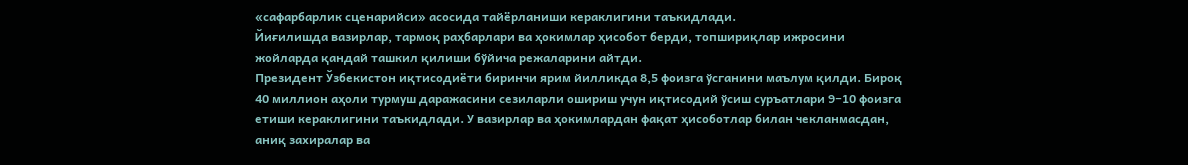«сафарбарлик сценарийси» асосида тайёрланиши кераклигини таъкидлади.
Йиғилишда вазирлар, тармоқ раҳбарлари ва ҳокимлар ҳисобот берди, топшириқлар ижросини жойларда қандай ташкил қилиши бўйича режаларини айтди.
Президент Ўзбекистон иқтисодиёти биринчи ярим йилликда 8,5 фоизга ўсганини маълум қилди. Бироқ 40 миллион аҳоли турмуш даражасини сезиларли ошириш учун иқтисодий ўсиш суръатлари 9−10 фоизга етиши кераклигини таъкидлади. У вазирлар ва ҳокимлардан фақат ҳисоботлар билан чекланмасдан, аниқ захиралар ва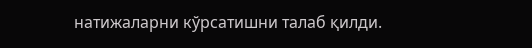натижаларни кўрсатишни талаб қилди.